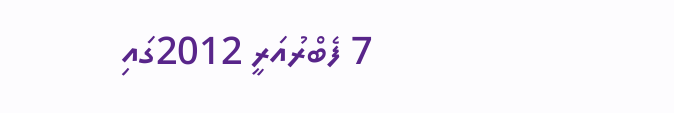7 ފެބްރުއަރީ 2012ގައި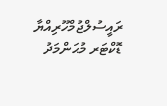ރައީސުލްޖުމްހޫރިއްޔާ ޑޮކްޓަރ މުޙަންމަދު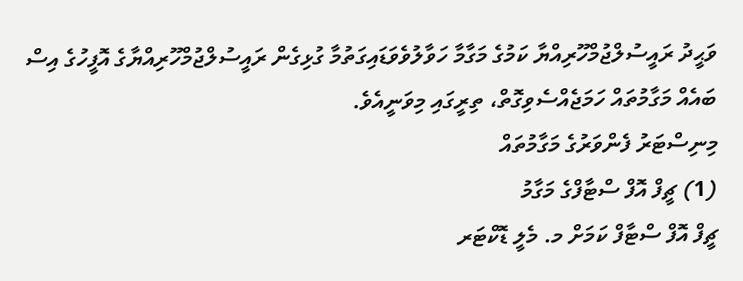ވަޙީދު ރައީސުލްޖުމްހޫރިއްޔާ ކަމުގެ މަގާމާ ހަވާލުވެވަޑައިގަތުމާ ގުޅިގެން ރައީސުލްޖުމްހޫރިއްޔާގެ އޮފީހުގެ އިސް ބައެއް މަގާމުތައް ހަމަޖެއްސެވިގޮތް، ތިރީގައި މިވަނީއެވެ.
މިނިސްޓަރު ފެންވަރުގެ މަގާމުތައް
(1) ޗީފް އޮފް ސްޓާފްގެ މަގާމު
ޗީފް އޮފް ސްޓާފް ކަމަށް މ. މެލީ ޑޮކްޓަރ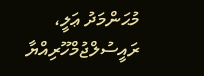މުޙަންމަދު ޢަލީ، ރައީސުލްޖުމްހޫރިއްޔާ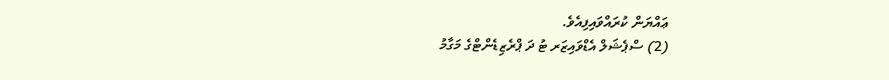ޢައްޔަން ކުރައްވައިފިއެވެ.
(2) ސްޕެޝަލް އެޑްވައިޒަރ ޓު ދަ ޕްރެޒިޑެންޓްގެ މަގާމު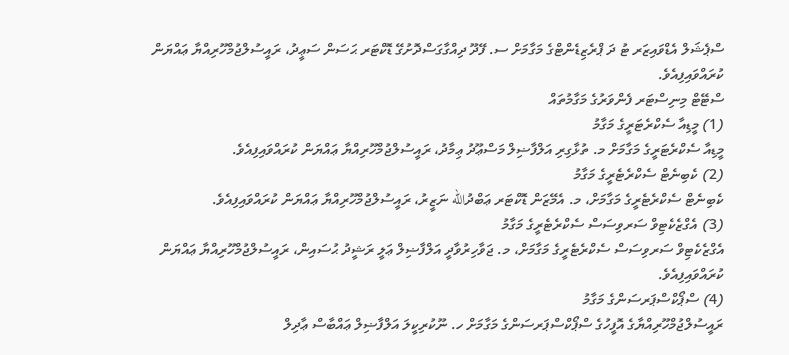ސްޕެޝަލް އެޑްވައިޒަރ ޓު ދަ ޕްރެޒިޑެންޓްގެ މަގާމަށް ސ. ފޭދޫ ދިއްގާގަސްދޮށުގޭ ޑޮކްޓަރ ޙަސަން ސަޢީދު، ރައީސުލްޖުމްހޫރިއްޔާ ޢައްޔަން ކުރައްވައިފިއެވެ.
ސްޓޭޓް މިނިސްޓަރ ފެންވަރުގެ މަގާމުތައް
(1) މީޑިއާ ސެކްރެޓަރީގެ މަގާމު
މީޑިއާ ސެކްރެޓަރީގެ މަގާމަށް މ. ތުޅާގިރި އަލްފާޟިލް މަސްޢޫދު ޢިމާދު، ރައީސުލްޖުމްހޫރިއްޔާ ޢައްޔަން ކުރައްވައިފިއެވެ.
(2) ކެބިނެޓް ސެކްރެޓެރީގެ މަގާމު
ކެބިނެޓް ސެކްރެޓެރީގެ މަގާމަށް، މ. އެމޭޒަން ޑޮކްޓަރ ޢަބްދުالله ނަޒީރު، ރައީސުލްޖުމްހޫރިއްޔާ ޢައްޔަން ކުރައްވައިފިއެވެ.
(3) އެގްޒެކެޓިވް ސަރވިސަސް ސެކްރެޓެރީގެ މަގާމު
އެގްޒެކެޓިވް ސަރވިސަސް ސެކްރެޓެރީގެ މަގާމަށް، މ. ޖަވާހިރުވާދީ އަލްފާޟިލް ޢަލީ ރަޝީދު ޙުސައިން، ރައީސުލްޖުމްހޫރިއްޔާ ޢައްޔަން ކުރައްވައިފިއެވެ.
(4) ސްޕޯކްސްޕަރސަންގެ މަގާމު
ރައީސުލްޖުމްހޫރިއްޔާގެ އޮފީހުގެ ސްޕޯކްސްޕަރސަންގެ މަގާމަށް ހ. ނޫކުރިކީލަ އަލްފާޟިލް ޢައްބާސް ޢާދިލް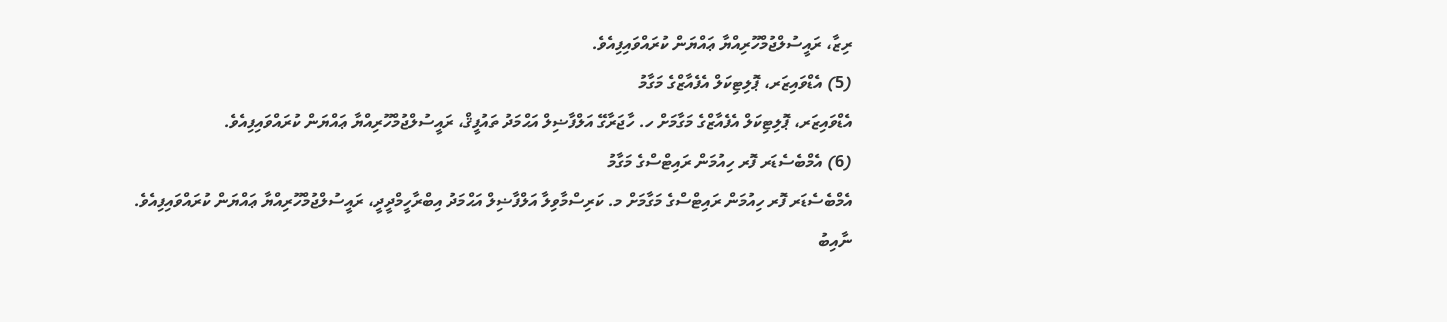ރިޒާ، ރައީސުލްޖުމްހޫރިއްޔާ ޢައްޔަން ކުރައްވައިފިއެވެ.
(5) އެޑްވައިޒަރ، ޕޮލިޓިކަލް އެފެއާޒްގެ މަގާމު
އެޑްވައިޒަރ، ޕޮލިޓިކަލް އެފެއާޒްގެ މަގާމަށް ހ. ހާޖަރާގޭ އަލްފާޟިލް އަޙްމަދު ތައުފީޤް، ރައީސުލްޖުމްހޫރިއްޔާ ޢައްޔަން ކުރައްވައިފިއެވެ.
(6) އެމްބެސެޑަރ ފޮރ ހިއުމަން ރައިޓްސްގެ މަގާމު
އެމްބެސެޑަރ ފޮރ ހިއުމަން ރައިޓްސްގެ މަގާމަށް މ. ކަރިސްމާވިލާ އަލްފާޟިލް އަޙްމަދު އިބްރާހީމްދީދީ، ރައީސުލްޖުމްހޫރިއްޔާ ޢައްޔަން ކުރައްވައިފިއެވެ.
ނާއިބު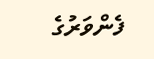ފެންވަރުގެ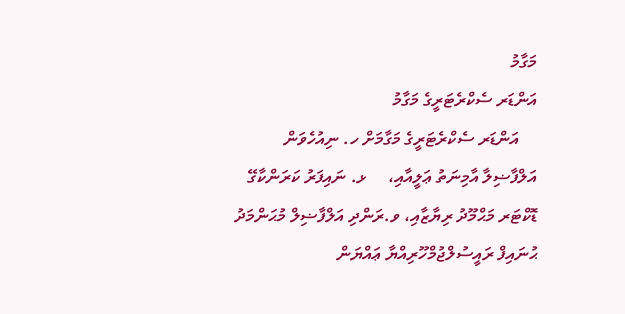މަގާމު
އަންޑަރ ސެކްރެޓަރީގެ މަގާމު
    އަންޑަރ ސެކްރެޓަރީގެ މަގާމަށް ހ. ނިއުހެވަން އަލްފާޟިލާ އާމިނަތު ޢަލީއާއި،     ޅ. ނައިފަރު ކަރަންކާގޭ ޑޮކްޓަރ މަޙްމޫދު ރިޔާޒާއި، ވ.ރަންދި އަލްފާޟިލް މުޙަންމަދު ޙުނައިފް ރައީސުލްޖުމްހޫރިއްޔާ ޢައްޔަން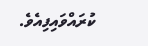ކުރައްވައިފިއެވެ.